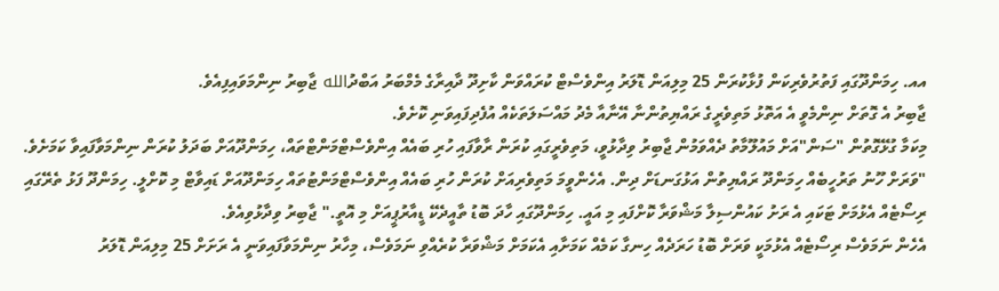އއ. ހިމަންދޫގައި ފަތުރުވެރިކަން ފުޅާކުރަން 25 މިލިއަން ޑޮލަރު އިންވެސްޓް ކުރައްވަން ކާށިދޫ ދާއިރާގެ މެމްބަރު އަބްދުالله ޖާބިރު ނިންމަވައިފިއެވެ.
ޖާބިރު އެ ގޮތަށް ނިންމެވީ އެ އަތޮޅު މަތިވެރީގެ ރައްޔިތުންނާ އޭނާއާ މެދު މައްސަލަތަކެއް އުފެދިފައިވަނި ކޮށެވެ.
މިކަމާ ގުޅޭގޮތުން "ސަން"އަށް މައުލޫމާތު ދެއްވަމުން ޖާބިރު ވިދާޅުވީ، މަތިވެރީގައި ކުރަން ރާވާފައި ހުރި ބައެއް އިންވެސްޓްމަންޓްތައް، ހިމަންދޫއަށް ބަދަލު ކުރަން ނިންމަވާފައިވާ ކަމަށެވެ.
"ވަރަށް ހޫނު ތަރުހީބެއް ހިމަންދޫ ރައްޔިތުން އަޅުގަނޑަށް ދިން. އެހެންވީމަ މަތިވެރިއަށް ކުރަން ހުރި ބައެއް އިންވެސްޓްމަންޓުތައް ހިމަންދޫއަށް ޑައިވާޓް މި ކޮށްލީ. ހިމަންދޫ ފަޅު ތެރޭގައި ރިސޯޓެއް އެޅުމަށް ޓަކައި އެ ރަށު ކައުންސިލާ މަޝްވަރާ ކޮށްފައި މި އައީ. ހިމަންދޫގައި ހާދަ ބޮޑު ތާއީދެކޭ ޑީއާރުޕީއަށް މި އޮތީ." ޖާބިރު ވިދާޅުވިއެވެ.
އެހެން ނަމަވެސް ރިސޯޓެއް އެޅުމަކީ ވަރަށް ބޮޑު ހަރަދެއް ހިނގާ ކަމެއް ކަމަށާއި އެކަމަށް މަޝްވަރާ ކުރެއްވި ނަމަވެސް، މިހާރު ނިންމަވާފައިވަނީ އެ ރަށަށް 25 މިލިއަން ޑޮލަރު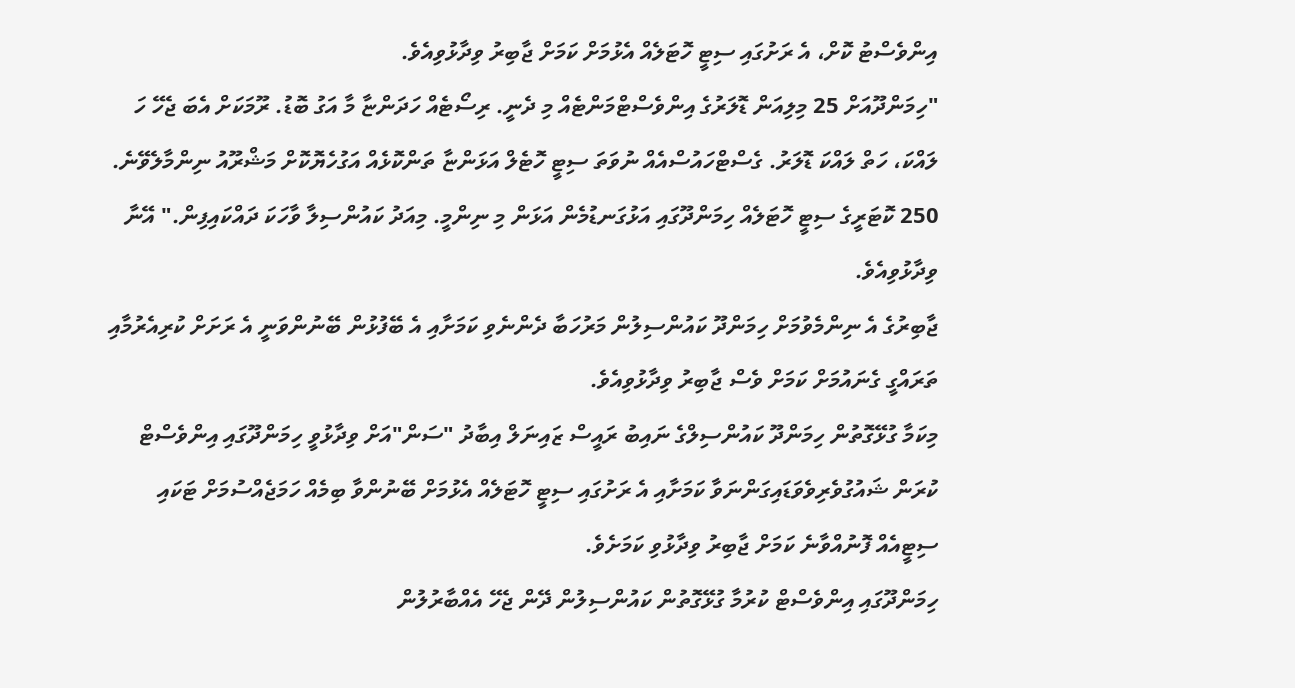އިންވެސްޓު ކޮށް، އެ ރަށުގައި ސިޓީ ހޮޓަލެއް އެޅުމަށް ކަމަށް ޖާބިރު ވިދާޅުވިއެވެ.
"ހިމަންދޫއަށް 25 މިލިއަން ޑޮލަރުގެ އިންވެސްޓްމަންޓެއް މި ދެނީ. ރިސޯޓެއް ހަދަންޏާ މާ އަގު ބޮޑު. ރޫމަކަށް އެބަ ޖެހޭ ހަ ލައްކަ، ހަތް ލައްކަ ޑޮލަރު. ގެސްޓްހައުސްއެއް ނުވަތަ ސިޓީ ހޮޓެލް އަޅަންޏާ ތަންކޮޅެއް އަގުހެޔޮކޮށް މަޝްރޫއު ނިންމާލެވޭނެ. 250 ކޮޓަރީގެ ސިޓީ ހޮޓަލެއް ހިމަންދޫގައި އަޅުގަނޑުމެން އަޅަން މި ނިންމީ. މިއަދު ކައުންސިލާ ވާހަކަ ދައްކައިފިން." އޭނާ ވިދާޅުވިއެވެ.
ޖާބިރުގެ އެ ނިންމެވުމަށް ހިމަންދޫ ކައުންސިލުން މަރުހަބާ ދެންނެވި ކަމަށާއި އެ ބޭފުޅުން ބޭނުންވަނީ އެ ރަށަށް ކުރިއެރުމާއި ތަރައްގީ ގެނައުމަށް ކަމަށް ވެސް ޖާބިރު ވިދާޅުވިއެވެ.
މިކަމާ ގުޅޭގޮތުން ހިމަންދޫ ކައުންސިލްގެ ނައިބު ރައީސް ޒައިނަލް އިބާދު "ސަން"އަށް ވިދާޅުވީ ހިމަންދޫގައި އިންވެސްޓް ކުރަން ޝައުގުވެރިވެވަޑައިގަންނަވާ ކަމަށާއި އެ ރަށުގައި ސިޓީ ހޮޓަލެއް އެޅުމަށް ބޭނުންވާ ބިމެއް ހަމަޖެއްސުމަށް ޓަކައި ސިޓީއެއް ފޮނުއްވާނެ ކަމަށް ޖާބިރު ވިދާޅުވި ކަމަށެވެ.
ހިމަންދޫގައި އިންވެސްޓް ކުރުމާ ގުޅޭގޮތުން ކައުންސިލުން ދޭން ޖެހޭ އެއްބާރުލުން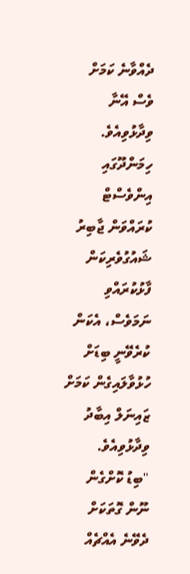ދެއްވާނެ ކަމަށް ވެސް އޭނާ ވިދާޅުވިއެވެ.
ހިމަންދޫގައި އިންވެސްޓް ކުރައްވަން ޖާބިރު ޝައުގުވެރިކަން ފާޅުކުރައްވި ނަމަވެސް، އެކަން ކުރެވޭނީ ބިޑަށް ހުޅުވާލައިގެން ކަމަށް ޒައިނަލް އިބާދު ވިދާޅުވިއެވެ.
"ބިޑު ކޮށްގެން ނޫން ގޮތަކަށް ދެވޭނެ އެއްޗެއް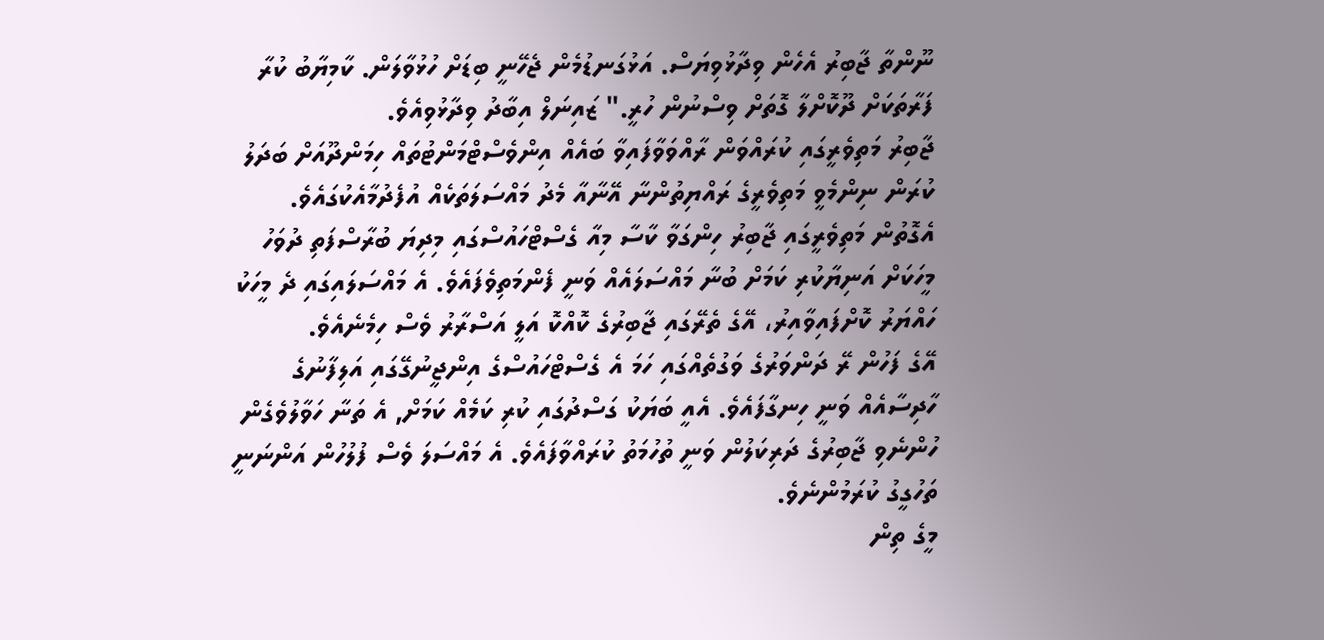ނޫންތާ ޖާބިރު އެހެން ވިދާޅުވިޔަސް. އަޅުގަނޑުމެން ޖެހޭނީ ބިޑަށް ހުޅުވާލަން. ކާމިޔާބު ކުރާ ފަރާތަކަށް ދޫކޮށްލާ ގޮތަށް ވިސްނުން ހުރީ." ޒައިނަލް އިބާދު ވިދާޅުވިއެވެ.
ޖާބިރު މަތިވެރީގައި ކުރައްވަން ރާއްވަވާފައިވާ ބައެއް އިންވެސްޓްމަންޓުތައް ހިމަންދޫއަށް ބަދަލު ކުރަން ނިންމެވީ މަތިވެރީގެ ރައްޔިތުންނާ އޭނާއާ މެދު މައްސަލަތަކެއް އުފެދުމާއެކުގައެވެ.
އެގޮތުން މަތިވެރީގައި ޖާބިރު ހިންގަވާ ކާސާ މިއާ ގެސްޓްހައުސްގައި މިދިޔަ ބުރާސްފަތި ދުވަހު މީހަކަށް އަނިޔާކުރި ކަމަށް ބުނާ މައްސަލައެއް ވަނީ ފެންމަތިވެފައެވެ. އެ މައްސަލައިގައި ދެ މީހަކު ހައްޔަރު ކޮށްފައިވާއިރު، އޭގެ ތެރޭގައި ޖާބިރުގެ ކޮއްކޮ އަލީ އަސްރާރު ވެސް ހިމެނެއެވެ.
އޭގެ ފަހުން ރޭ ދަންވަރުގެ ވަގުތެއްގައި ހަމަ އެ ގެސްޓްހައުސްގެ އިންޖީނުގޭގައި އަލިފާނުގެ ހާދިސާއެއް ވަނީ ހިނގާފައެވެ. އެއީ ބަޔަކު ގަސްދުގައި ކުރި ކަމެއް ކަމަށް, އެ ތަނާ ހަވާލުވެގެން ހުންނެވި ޖާބިރުގެ ދަރިކަލުން ވަނީ ތުހުމަތު ކުރައްވާފައެވެ. އެ މައްސަލަ ވެސް ފުލުހުން އަންނަނީ ތަހުގީގު ކުރަމުންނެވެ.
މީގެ ތިން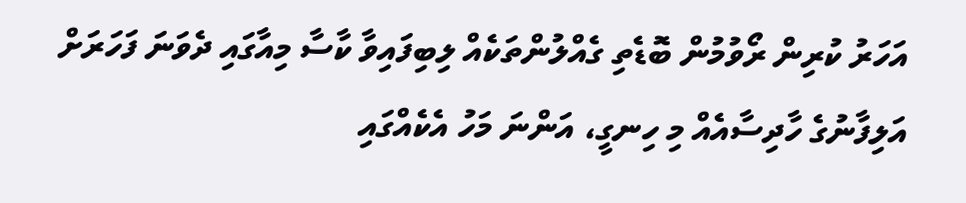އަހަރު ކުރިން ރޯވުމުން ބޮޑެތި ގެއްލުންތަކެއް ލިބިފައިވާ ކާސާ މިއާގައި ދެވަނަ ފަހަރަށް އަލިފާނުގެ ހާދިސާއެއް މި ހިނގީ، އަންނަ މަހު އެކެއްގައި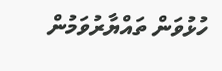ހުޅުވަން ތައްޔާރުވަމުން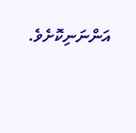އަންނަނިކޮށެވެ.